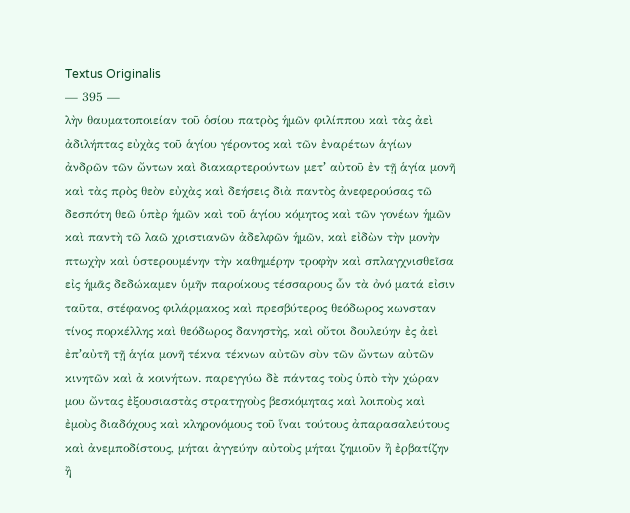Textus Originalis
— 395 —
λὴν θαυματοποιείαν τοῦ ὁσίου πατρὸς ἡμῶν φιλίππου καὶ τὰς ἀεὶ ἀδιλήπτας εὐχὰς τοῦ ἁγίου γέροντος καὶ τῶν ἐναρέτων ἁγίων ἀνδρῶν τῶν ὤντων καὶ διακαρτερούντων μετʼ αὐτοῦ ἐν τῇ ἁγία μονῆ καὶ τὰς πρὸς θεὸν εὐχὰς καὶ δεήσεις διὰ παντὸς ἀνεφερούσας τῶ δεσπότη θεῶ ὑπὲρ ἡμῶν καὶ τοῦ ἁγίου κόμητος καὶ τῶν γονέων ἡμῶν καὶ παντὴ τῶ λαῶ χριστιανῶν ἀδελφῶν ἡμῶν, καὶ εἰδὼν τὴν μονὴν πτωχὴν καὶ ὑστερουμένην τὴν καθημέρην τροφὴν καὶ σπλαγχνισθεῖσα εἰς ἡμᾶς δεδώκαμεν ὑμῆν παροίκους τέσσαρους ὧν τὰ ὀνό ματά εἰσιν ταῦτα, στέφανος φιλάρμακος καὶ πρεσβύτερος θεόδωρος κωνσταν τίνος πορκέλλης καὶ θεόδωρος δανηστὴς, καὶ οὔτοι δουλεύην ἐς ἀεὶ ἐπʼαὐτῆ τῇ ἁγία μονῆ τέκνα τέκνων αὐτῶν σὺν τῶν ὤντων αὐτῶν κινητῶν καὶ ἀ κοινήτων. παρεγγύω δὲ πάντας τοὺς ὑπὸ τὴν χώραν μου ὤντας ἐξουσιαστὰς στρατηγοὺς βεσκόμητας καὶ λοιποὺς καὶ ἐμοὺς διαδόχους καὶ κληρονόμους τοῦ ἵναι τούτους ἀπαρασαλεύτους καὶ ἀνεμποδίστους, μήται ἀγγεύην αὐτοὺς μήται ζημιοῦν ἢ ἐρβατίζην ἢ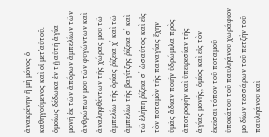ἀνακρένην ἢ μὴ μόνος ὁ καθηγούμενος καὶ οἱ μετʼαὐτοῦ. ὁμοίως δέδωκα ἐν τῇ αὐτῆ ἁγία μονῆ ἐκ τῶν ἀπόρων ἀμπελίων τῶν ἀνθρώπων μου τῶν φυγώντων καὶ ἀναληφθέντων τῆς χώρας μου τῶ ἀμπελίω τῆς ὀρίας ῥίζεια χʹ καὶ τῶ ἀμπελίω τῆς βαγίτζης ῥίζεια σʹ καὶ τῶ ἑλήπη ῥίζεια σʹ ὡσαύτος καὶ εἰς τὸν ποταμὸν τῆς παναγίας ἔχην ὑμᾶς ἄδιαν ποιῆν ὑδρώμιλα πρὸς ἀποτροφὴν καὶ ὑπειρεσίαν τῆς ἁγίας μονῆς, ὁμίος καὶ εἰς τὸν ἐκεῖσαι τόπον τοῦ ποταμοῦ ὑποκάτου τοῦ παυληάνου χωράφιον μο δίων τεσσάρων τοῦ πετζὴν τοῦ παυληάνου καὶ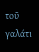τοῦ γαλάτι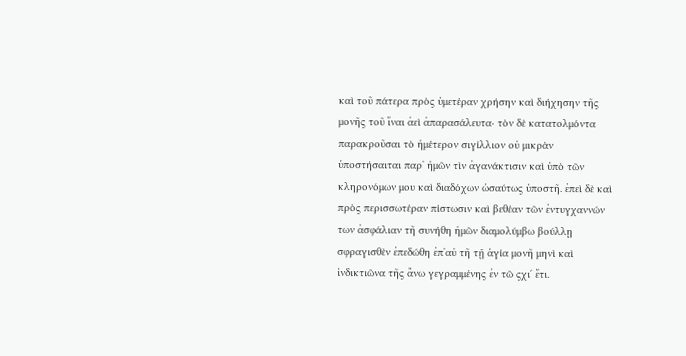καὶ τοῦ πάτερα πρὸς ὑμετέραν χρήσην καὶ διήχησην τῆς μονῆς τοῦ ἴναι ἀεὶ ἀπαρασάλευτα· τὸν δὲ κατατολμόντα παρακροῦσαι τὸ ἡμέτερον σιγίλλιον οὐ μικρὰν ὑποστήσαιται παρʼ ἡμῶν τὶν ἀγανάκτισιν καὶ ὑπὸ τῶν κληρονόμων μου καὶ διαδόχων ὡσαύτως ὑποστῆ. ἐπεὶ δὲ καὶ πρὸς περισσωτέραν πίστωσιν καὶ βεθέαν τῶν ἐντυγχαννών των ἀσφάλιαν τῆ συνήθη ἡμῶν διαμολύμβω βούλλῃ σφραγισθὲν ἐπεδώθη ἐπʼαὐ τῆ τῇ ἁγία μονῆ μηνὶ καὶ ἰνδικτιῶνα τῆς ἄνω γεγραμμένης ἐν τῶ ςχιʹ ἔτι.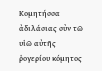Κομητήσσα ἀδιλάσιας σὺν τῶ υἱῶ αὐτῆς ῥογερίου κόμητος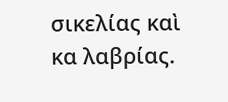σικελίας καὶ κα λαβρίας.